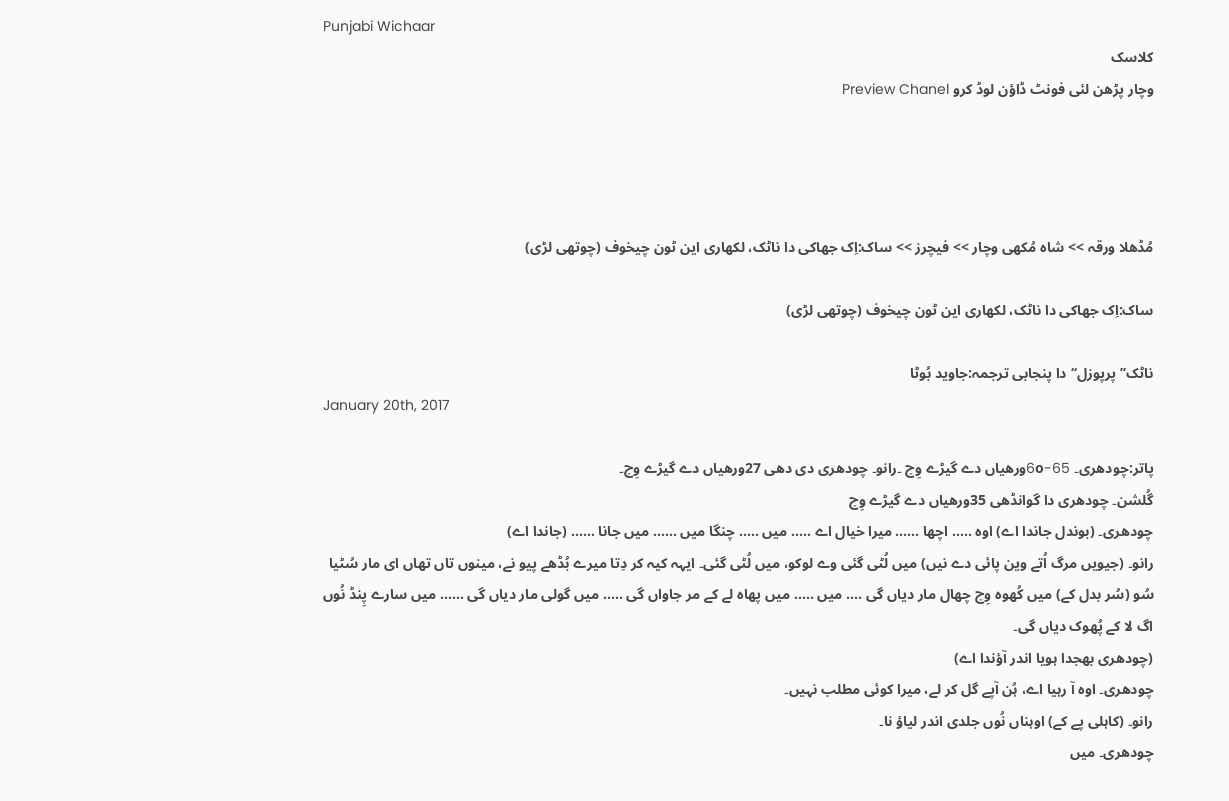Punjabi Wichaar
کلاسک
وچار پڑھن لئی فونٹ ڈاؤن لوڈ کرو Preview Chanel




مُڈھلا ورقہ >> شاہ مُکھی وچار >> فیچرز >> ساک:اِک جھاکی دا ناٹک، لکھاری این ٹون چیخوف (چوتھی لڑی)

ساک:اِک جھاکی دا ناٹک، لکھاری این ٹون چیخوف (چوتھی لڑی)

ناٹک’’پرپوزل‘‘دا پنجابی ترجمہ:جاوید بُوٹا
January 20th, 2017

پاتر:چودھری۔ 65-6oورھیاں دے گیڑے وِچ ۔رانو۔ چودھری دی دھی 27ورھیاں دے گیڑے وِچ۔
گُلشن۔ چودھری دا گوانڈھی 35ورھیاں دے گیڑے وِچ
چودھری۔ (بوندل جاندا اے) اوہ ..... اچھا ...... میرا خیال اے ..... میں ..... چنگا میں ...... میں جانا ...... (جاندا اے)
رانو۔ (جیویں مرگ اُتے وین پائی دے نیں) میں لُٹی گئی وے لوکو، میں لُٹی گئی۔ ایہہ کیہ کر دِتا میرے بُڈھے پیو نے، مینوں تاں تھاں ای مار سُٹیا سُو (سُر بدل کے) میں کُھوہ وِچ چھال مار دیاں گی .... میں ..... میں پھاہ لے کے مر جاواں گی ..... میں گولی مار دیاں گی ...... میں سارے پِنڈ نُوں اگ لا کے پُھوک دیاں گی۔
(چودھری بھجدا ہویا اندر آؤندا اے)
چودھری۔ اوہ آ رہیا اے، ہُن آپے گل کر لے، میرا کوئی مطلب نہیں۔
رانو۔ (کاہلی پے کے) اوہناں نُوں جلدی اندر لیاؤ نا۔
چودھری۔ میں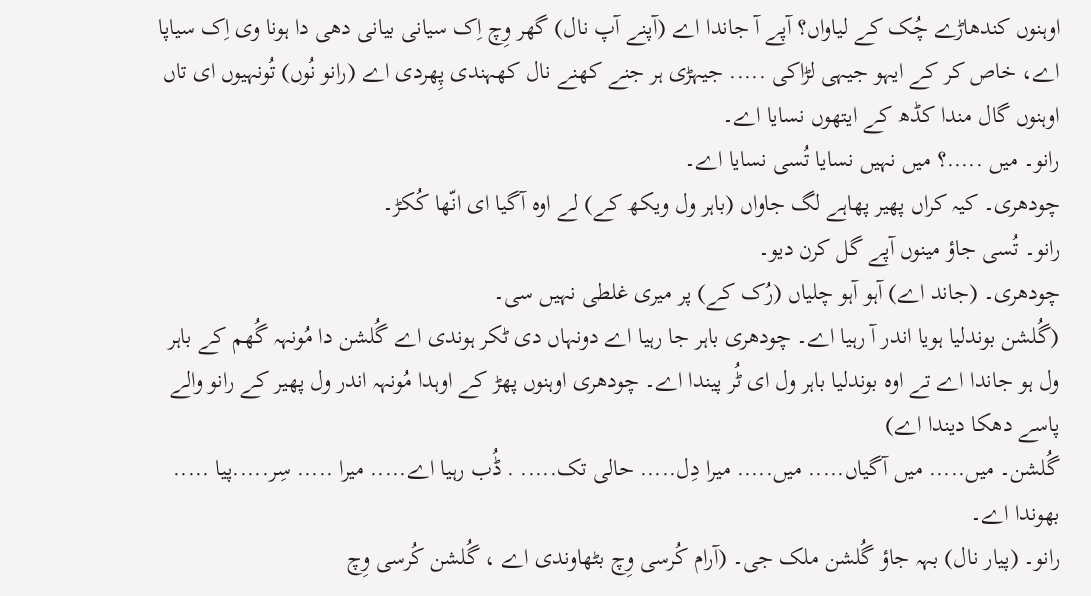اوہنوں کندھاڑے چُک کے لیاواں؟ آپے آ جاندا اے (آپنے آپ نال) گھر وِچ اِک سیانی بیانی دھی دا ہونا وی اِک سیاپا اے، خاص کر کے ایہو جیہی لڑاکی ..... جیہڑی ہر جنے کھنے نال کھہندی پِھردی اے (رانو نُوں) تُونہیوں ای تاں اوہنوں گال مندا کڈھ کے ایتھوں نسایا اے۔
رانو۔ میں .....؟ میں نہیں نسایا تُسی نسایا اے۔
چودھری۔ کیہ کراں پھیر پھاہے لگ جاواں (باہر ول ویکھ کے) لے اوہ آگیا ای انّھا کُکڑ۔
رانو۔ تُسی جاؤ مینوں آپے گل کرن دیو۔
چودھری۔ (جاند اے) آہو آہو چلیاں (رُک کے) پر میری غلطی نہیں سی۔
(گُلشن بوندلیا ہویا اندر آ رہیا اے۔ چودھری باہر جا رہیا اے دونہاں دی ٹکر ہوندی اے گُلشن دا مُونہہ گُھم کے باہر ول ہو جاندا اے تے اوہ بوندلیا باہر ول ای ٹُر پیندا اے۔ چودھری اوہنوں پھڑ کے اوہدا مُونہہ اندر ول پھیر کے رانو والے پاسے دھکا دیندا اے)
گُلشن۔ میں..... میں آگیاں..... میں..... میرا دِل..... حالی تک..... . ڈُب رہیا اے..... میرا ..... سِر.....پیا ..... بھوندا اے۔
رانو۔ (پیار نال) بہہ جاؤ گُلشن ملک جی۔ (آرام کُرسی وِچ بٹھاوندی اے ، گُلشن کُرسی وِچ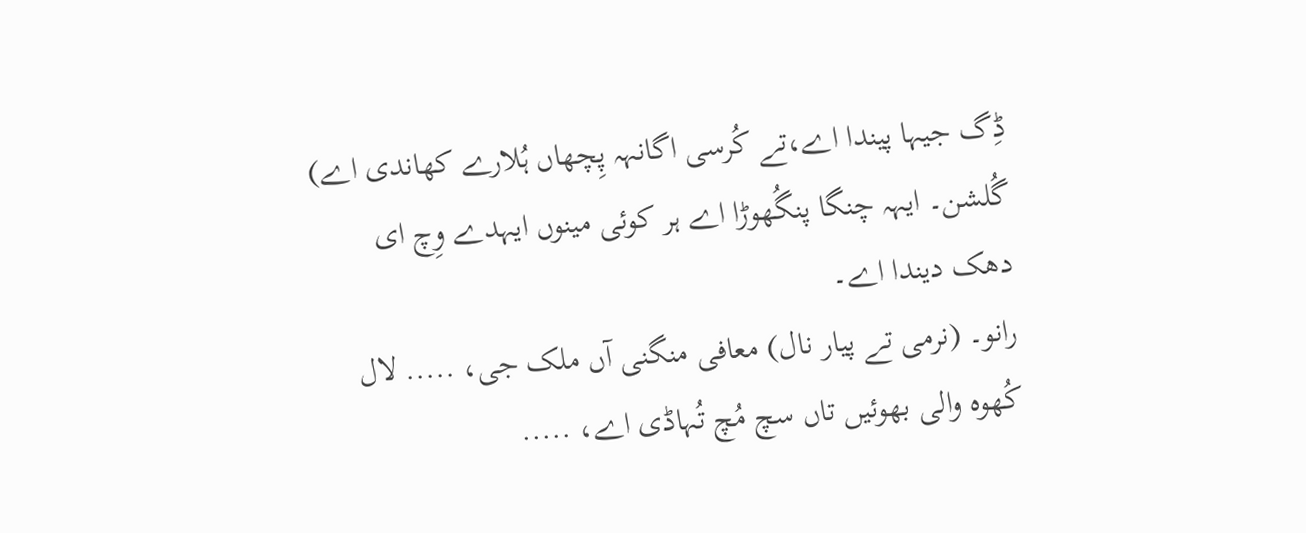ڈِگ جیہا پیندا اے،تے کُرسی اگانہہ پِچھاں ہُلارے کھاندی اے)
گُلشن۔ ایہہ چنگا پنگُھوڑا اے ہر کوئی مینوں ایہدے وِچ ای دھک دیندا اے۔
رانو۔ (نرمی تے پیار نال) معافی منگنی آں ملک جی، ..... لال کُھوہ والی بھوئیں تاں سچ مُچ تُہاڈی اے، .....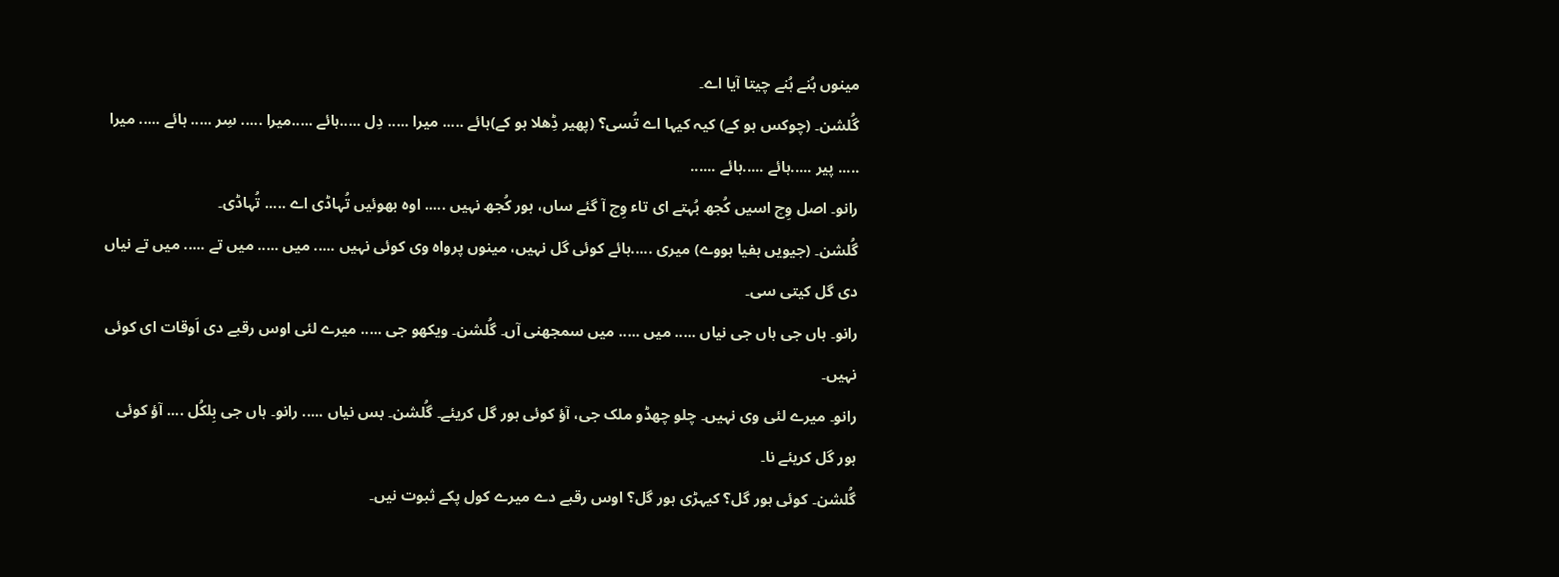مینوں ہُنے ہُنے چیتا آیا اے۔
گُلشن۔ (چوکس ہو کے) کیہ کیہا اے تُسی؟ (پھیر ڈِھلا ہو کے)ہائے ..... میرا ..... دِل .....ہائے .....میرا ..... سِر ..... ہائے ..... میرا ..... پیر .....ہائے .....ہائے ......
رانو۔ اصل وِچ اسیں کُجھ بُہتے ای تاء وِچ آ گئے ساں، ہور کُجھ نہیں ..... اوہ بھوئیں تُہاڈی اے ..... تُہاڈی۔
گُلشن۔ (جیویں ہفیا ہووے) میری .....ہائے کوئی گل نہیں، مینوں پرواہ وی کوئی نہیں ..... میں ..... میں تے ..... میں تے نیاں دی گل کیتی سی۔
رانو۔ ہاں جی ہاں جی نیاں ..... میں ..... میں سمجھنی آں۔ گُلشن۔ ویکھو جی ..... میرے لئی اوس رقبے دی اَوقات ای کوئی نہیں۔
رانو۔ میرے لئی وی نہیں۔ چلو چھڈو ملک جی، آؤ کوئی ہور گل کریئے۔ گُلشن۔ بس نیاں ..... رانو۔ ہاں جی بِلکُل .... آؤ کوئی ہور گل کریئے نا۔
گُلشن۔ کوئی ہور گل؟ کیہڑی ہور گل؟ اوس رقبے دے میرے کول پکے ثبوت نیں۔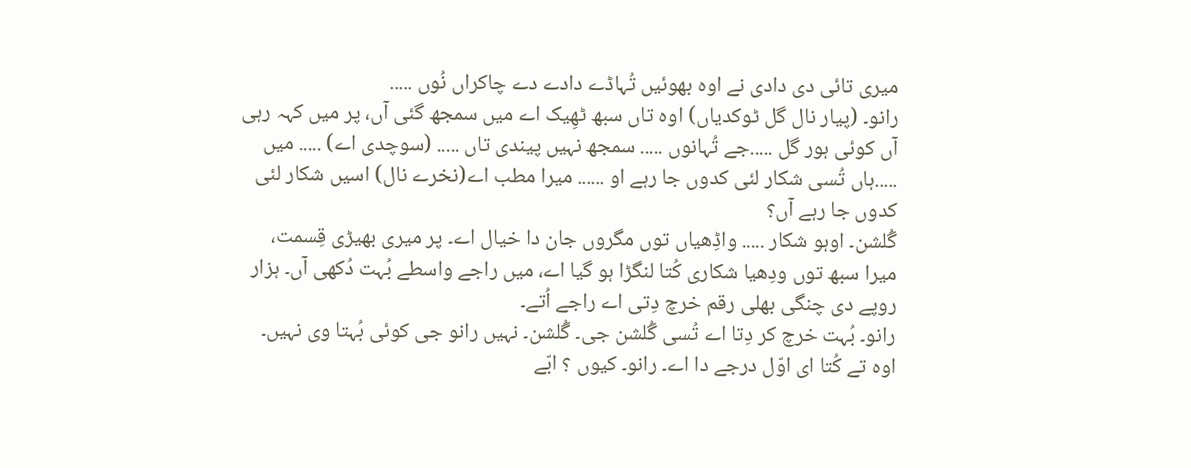میری تائی دی دادی نے اوہ بھوئیں تُہاڈے دادے دے چاکراں نُوں .....
رانو۔ (پیار نال گل ٹوکدیاں) اوہ تاں سبھ ٹھِیک اے میں سمجھ گئی آں، پر میں کہہ رہی آں کوئی ہور گل .....جے تُہانوں ..... سمجھ نہیں پیندی تاں ..... (سوچدی اے) ..... میں .....ہاں تُسی شکار لئی کدوں جا رہے او ...... میرا مطب اے(نخرے نال) اسیں شکار لئی کدوں جا رہے آں؟
گُلشن۔ اوہو شکار ..... واڈِھیاں توں مگروں جان دا خیال اے۔ پر میری بھیڑی قِسمت، میرا سبھ توں ودِھیا شکاری کُتا لنگڑا ہو گیا اے، میں راجے واسطے بُہت دُکھی آں۔ ہزار روپے دی چنگی بھلی رقم خرچ دِتی اے راجے اُتے۔
رانو۔ بُہت خرچ کر دِتا اے تُسی گُلشن جی۔ گُلشن۔ نہیں رانو جی کوئی بُہتا وی نہیں۔ اوہ تے کُتا ای اوّل درجے دا اے۔ رانو۔ کیوں ؟ ابّے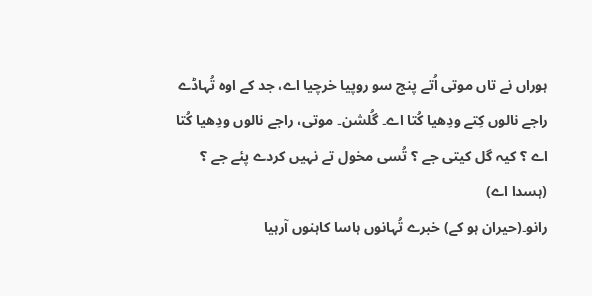ہوراں نے تاں موتی اُتے پنج سو روپیا خرچیا اے، جد کے اوہ تُہاڈے راجے نالوں کِتے ودِھیا کُتا اے۔ گُلشن۔ موتی، راجے نالوں ودِھیا کُتا اے ؟ کیہ گل کیتی جے ؟ تُسی مخول تے نہیں کردے پئے جے ؟ (ہسدا اے)
رانو۔(حیران ہو کے) خبرے تُہانوں ہاسا کاہنوں آرہیا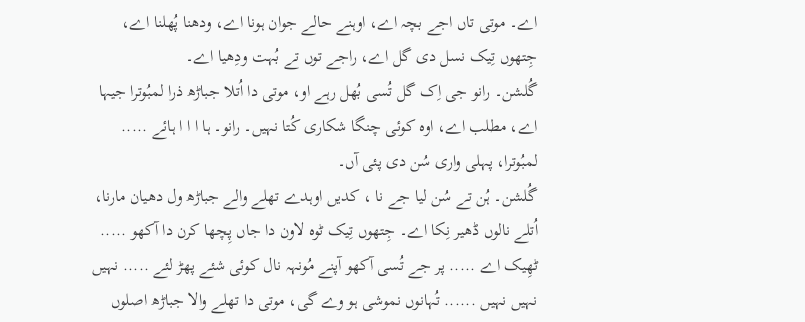اے۔ موتی تاں اجے بچہ اے، اوہنے حالے جوان ہونا اے، ودھنا پُھلنا اے، جِتھوں تِیک نسل دی گل اے، راجے توں تے بُہت ودِھیا اے۔
گُلشن۔ رانو جی اِک گل تُسی بُھل رہے او، موتی دا اُتلا جباڑھ ذرا لمبُوترا جیہا اے، مطلب اے، اوہ کوئی چنگا شکاری کُتا نہیں۔ رانو۔ ہا ا ا ا ہائے ..... لمبُوترا، پہلی واری سُن دی پئی آں۔
گُلشن۔ ہُن تے سُن لیا جے نا ، کدیں اوہدے تھلے والے جباڑھ ول دھیان مارنا، اُتلے نالوں ڈھیر نِکا اے۔ جِتھوں تِیک ٹوہ لاون دا جاں پِچھا کرن دا آکھو ..... ٹھِیک اے ..... پر جے تُسی آکھو آپنے مُونہہ نال کوئی شئے پھڑ لئے ..... نہیں نہیں نہیں ...... تُہانوں نموشی ہو وے گی، موتی دا تھلے والا جباڑھ اصلوں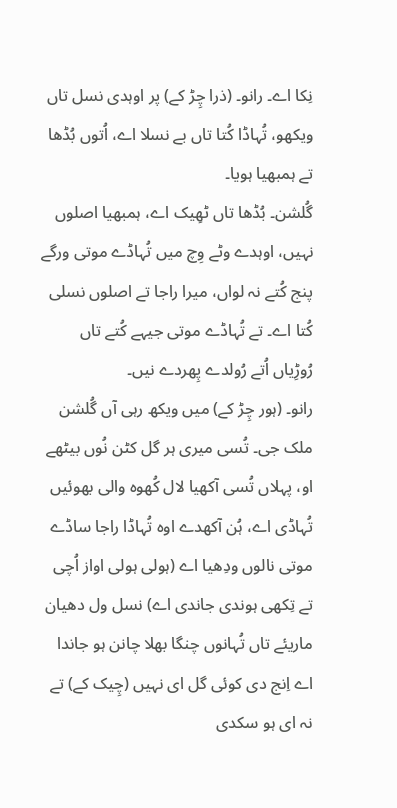نِکا اے۔ رانو۔ (ذرا چِڑ کے) پر اوہدی نسل تاں ویکھو، تُہاڈا کُتا تاں بے نسلا اے، اُتوں بُڈھا تے ہمبھیا ہویا۔
گُلشن۔ بُڈھا تاں ٹھِیک اے، ہمبھیا اصلوں نہیں، اوہدے وٹے وِچ میں تُہاڈے موتی ورگے پنج کُتے نہ لواں، میرا راجا تے اصلوں نسلی کُتا اے۔ تے تُہاڈے موتی جیہے کُتے تاں رُوڑِیاں اُتے رُولدے پِھردے نیں۔
رانو۔ (ہور چِڑ کے) میں ویکھ رہی آں گُلشن ملک جی۔ تُسی میری ہر گل کٹن نُوں بیٹھے او، پہلاں تُسی آکھیا لال کُھوہ والی بھوئیں تُہاڈی اے، ہُن آکھدے اوہ تُہاڈا راجا ساڈے موتی نالوں ودِھیا اے (ہولی ہولی اواز اُچی تے تِکھی ہوندی جاندی اے) نسل ول دھیان ماریئے تاں تُہانوں چنگا بھلا چانن ہو جاندا اے اِنج دی کوئی گل ای نہیں (چِیک کے) تے نہ ای ہو سکدی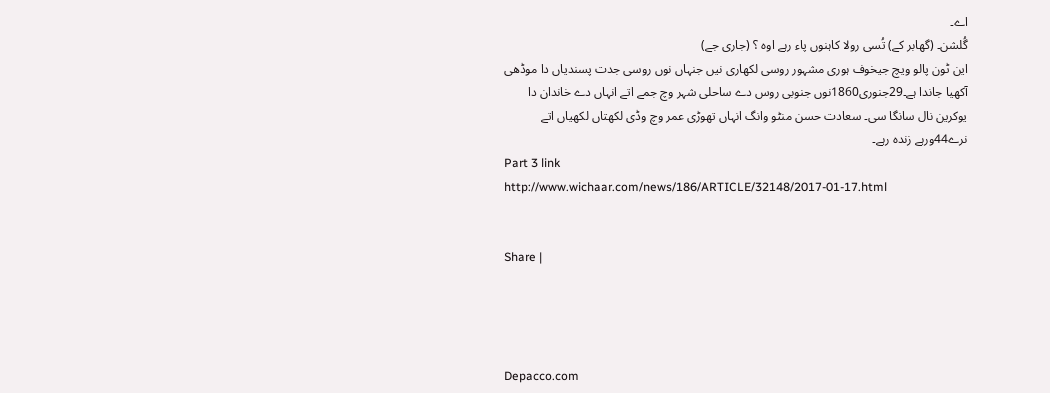اے۔
گُلشن۔ (گھابر کے) تُسی رولا کاہنوں پاء رہے اوہ ؟ (جاری جے)
این ٹون پالو ویچ جیخوف ہوری مشہور روسی لکھاری نیں جنہاں نوں روسی جدت پسندیاں دا موڈھی آکھیا جاندا ہے۔29جنوری1860نوں جنوبی روس دے ساحلی شہر وچ جمے اتے انہاں دے خاندان دا یوکرین نال سانگا سی۔ سعادت حسن منٹو وانگ انہاں تھوڑی عمر وچ وڈی لکھتاں لکھیاں اتے نرے44ورہے زندہ رہے۔
Part 3 link
http://www.wichaar.com/news/186/ARTICLE/32148/2017-01-17.html


Share |




Depacco.com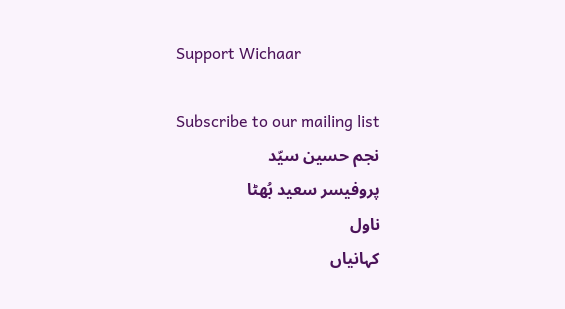Support Wichaar

Subscribe to our mailing list
نجم حسین سیّد
پروفیسر سعید بُھٹا
ناول
کہانیاں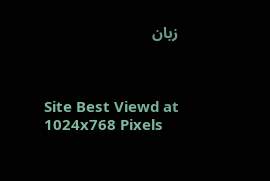زبان



Site Best Viewd at 1024x768 Pixels